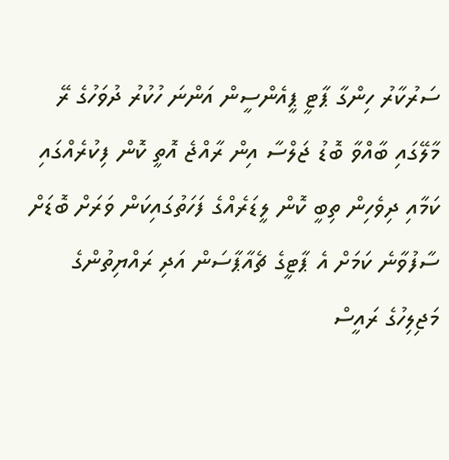ސަރުކާރު ހިންގާ ޕާޓީ ޕީއެންސީން އަންނަ ހުކުރު ދުވަހުގެ ރޭ މާލޭގައި ބާއްވާ ބޮޑު ޖަލްސާ އިން ރާއްޖެ އޮތީ ކޮން ފިކުރެއްގައި ކަމާއި ދިވެހިން ތިބީ ކޮން ލީޑަރެއްގެ ފަހަތުގައިކަން ވަރަށް ބޮޑަށް ސާފުވާނެ ކަމަށް އެ ޕާޓީގެ ޗެއާޕާސަން އަދި ރައްޔިތުންގެ މަޖިލިހުގެ ރައީސް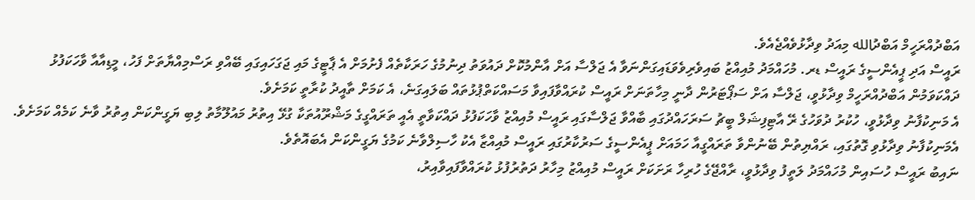އަބްދުއްރަހީމް އަބްދުالله މިއަދު ވިދާޅުވެއްޖެއެވެ.
ރައީސް އަދި ޕީއެންސީގެ ރައީސް ޑރ. މުހައްމަދު މުއިއްޒު ބައިވެރިވެވަޑައިގަންނަވާ އެ ޖަލްސާ އަށް އާންމުކޮށް ދައުވަތު ދިނުމުގެ ހަރަކާތެއް ފެށުމަށް އެ ޕާޓީގެ މައި ޖަގަހައިގައި ބޭއްވި ރަސްމިއްޔާތަށް ފަހު، މީޑިއާއާ ވާހަކަފުޅު ދައްކަވަމުން އަބްދުއްރަހީމް ވިދާޅުވީ، ޖަލްސާ އަށް ސަޕޯޓަރުން ދާނީ މިހާތަނަށް ރައީސް ކުރައްވާފައިވާ މަސައްކަތްޕުޅުތައް ބަލައިގަނެ، އެ ކަމަށް ތާއީދު ކުރާތީ ކަމަށެވެ.
އެ މަނިކުފާނު ވިދާޅުވީ، ހުކުރު ދުވަހުގެ ރޭ އާޓިފިޝަލް ބީޗު ސަރަހައްދުގައި ބާއްވާ ޖަލްސާގައި ރައީސް މުއިއްޒު ވާހަކަފުޅު ދައްކަވާތީ އެއީ ތަރައްގީގެ މަޝްރޫއުތަކާ ގުޅޭ އިތުރު މައުލޫމާތު ލިބި ޔަގީންކަން އިތުރު ވާނެ ކަމެއް ކަމަށެވެ. އެމަނިކުފާނު ވިދާޅުވި ގޮތުގައި، ރައްޔިތުން ބޭނުންވާ ތަރައްގީއާ ހަމައަށް ޕީއެންސީގެ ސަރުކާރުގައި ރައީސް މުއިއްޒާ އެކު ހާސިލްވާނެ ކަމުގެ ޔަގީންކަން އެބައޮތެވެ.
ނައިބު ރައީސް ހުސައިން މުހައްމަދު ލަތީފު ވިދާޅުވީ، ރާއްޖޭގެ ހުރިހާ ރަށަކަށް ރައީސް މުއިއްޒު މިހާރު ދަތުރުފުޅު ކުރައްވާފައިވާއިރު،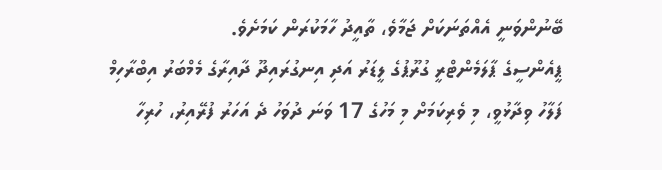ބޭނުންވަނީ އެއްތަނަކަށް ޖަމާވެ، ތާއީދު ހާމަކުރަން ކަމަށެވެ.
ޕީއެންސީގެ ޕާލަމެންޓްރީ ގުރޫޕުގެ ލީޑަރު އަދި އިނގުރައިދޫ ދާއިރާގެ މެމްބަރު އިބްރާހިމް ފަލާހު ވިދާޅުވީ، މި ވެރިކަމަށް މި މަހުގެ 17 ވަނަ ދުވަހު ދެ އަހަރު ފުރޭއިރު، ހުރިހާ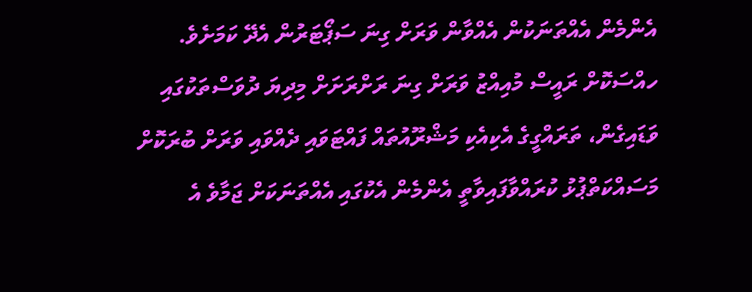އެންމެން އެއްތަނަކުން އެއްވާން ވަރަށް ގިނަ ސަޕޯޓަރުން އެދޭ ކަމަށެވެ. ހއްސަކޮށް ރައީސް މުއިއްޒު ވަރަށް ގިނަ ރަށްރަށަށް މިދިޔަ ދުވަސްތަކުގައި ވަޑައިގެން، ތަރައްގީގެ އެކިއެކި މަޝްރޫއުތައް ފައްޓަވައި ދެއްވައި ވަރަށް ބުރަކޮށް މަސައްކަތްޕުޅު ކުރައްވާފައިވާތީ އެންމެން އެކުގައި އެއްތަނަކަށް ޖަމާވެ އެ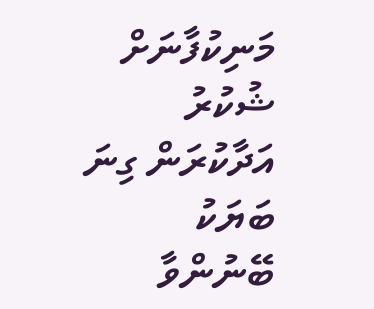މަނިކުފާނަށް ޝުކުރު އަދާކުރަން ގިނަ ބަޔަކު ބޭނުންވާ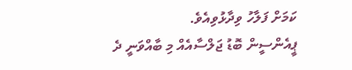ކަމަށް ފަލާހު ވިދާޅުވިއެވެ.
ޕީއެންސީން ބޮޑު ޖަލްސާއެއް މި ބާއްވަނީ ދެ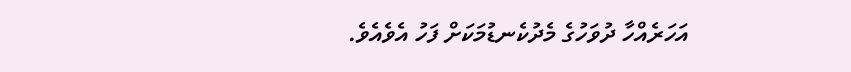އަހަރެއްހާ ދުވަހުގެ މެދުކެނޑުމަކަށް ފަހު އެވެއެވެ.